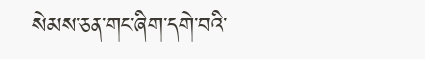སེམས་ཅན་གང་ཞིག་དགེ་བའི་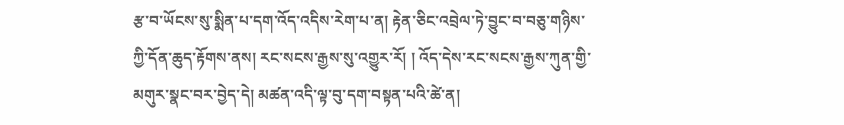རྩ་བ་ཡོངས་སུ་སྨིན་པ་དག་འོད་འདིས་རེག་པ་ན། རྟེན་ཅིང་འབྲེལ་ཏེ་བྱུང་བ་བཅུ་གཉིས་ཀྱི་དོན་ཆུད་རྟོགས་ནས། རང་སངས་རྒྱས་སུ་འགྱུར་རོ། ། འོད་དེས་རང་སངས་རྒྱས་ཀུན་གྱི་མགུར་སྣང་བར་བྱེད་དེ། མཚན་འདི་ལྟ་བུ་དག་བསྟན་པའི་ཚེ་ན།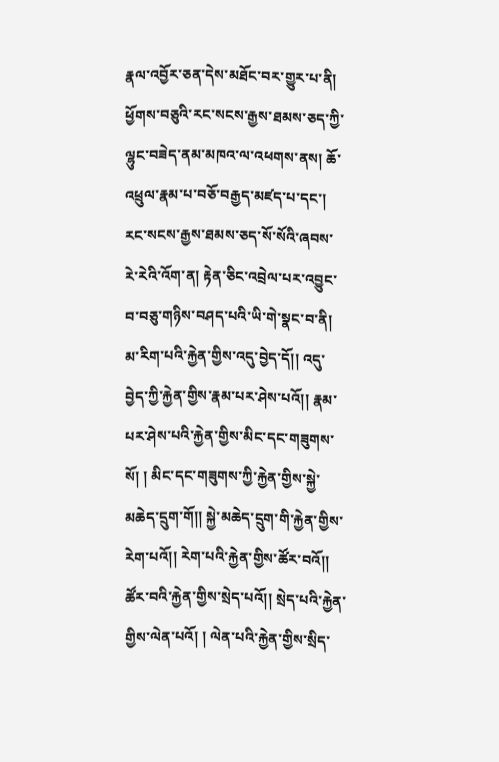རྣལ་འབྱོར་ཅན་དེས་མཐོང་བར་གྱུར་པ་ནི། ཕྱོགས་བཅུའི་རང་སངས་རྒྱས་ཐམས་ཅད་ཀྱི་ལྷུང་བཟེད་ནམ་མཁའ་ལ་འཕགས་ནས། ཆོ་འཕྲུལ་རྣམ་པ་བཅོ་བརྒྱད་མཛད་པ་དང་། རང་སངས་རྒྱས་ཐམས་ཅད་སོ་སོའི་ཞབས་རེ་རེའི་འོག་ན། རྟེན་ཅིང་འབྲེལ་པར་འབྱུང་བ་བཅུ་གཉིས་བཤད་པའི་ཡི་གེ་སྣང་བ་ནི། མ་རིག་པའི་རྐྱེན་གྱིས་འདུ་བྱེད་དོ།། འདུ་བྱེད་ཀྱི་རྐྱེན་གྱིས་རྣམ་པར་ཤེས་པའོ།། རྣམ་པར་ཤེས་པའི་རྐྱེན་གྱིས་མིང་དང་གཟུགས་སོ། ། མིང་དང་གཟུགས་ཀྱི་རྐྱེན་གྱིས་སྐྱེ་མཆེད་དྲུག་གོ།། སྐྱེ་མཆེད་དྲུག་གི་རྐྱེན་གྱིས་རེག་པའོ།། རེག་པའི་རྐྱེན་གྱིས་ཚོར་བའོ།། ཚོར་བའི་རྐྱེན་གྱིས་སྲེད་པའོ།། སྲེད་པའི་རྐྱེན་གྱིས་ལེན་པའོ། ། ལེན་པའི་རྐྱེན་གྱིས་སྲིད་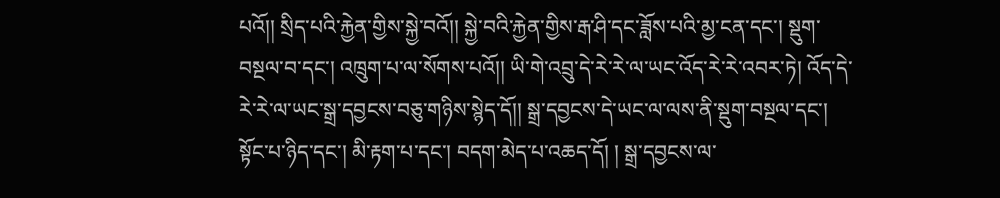པའོ།། སྲིད་པའི་རྐྱེན་གྱིས་སྐྱེ་བའོ།། སྐྱེ་བའི་རྐྱེན་གྱིས་རྒ་ཤི་དང་ཟློས་པའི་མྱ་ངན་དང་། སྡུག་བསྔལ་བ་དང་། འཁྲུག་པ་ལ་སོགས་པའོ།། ཡི་གེ་འབྲུ་དེ་རེ་རེ་ལ་ཡང་འོད་རེ་རེ་འབར་ཏེ། འོད་དེ་རེ་རེ་ལ་ཡང་སྒྲ་དབྱངས་བཅུ་གཉིས་སྙེད་དོ།། སྒྲ་དབྱངས་དེ་ཡང་ལ་ལས་ནི་སྡུག་བསྔལ་དང་། སྟོང་པ་ཉིད་དང་། མི་རྟག་པ་དང་། བདག་མེད་པ་འཆད་དོ། ། སྒྲ་དབྱངས་ལ་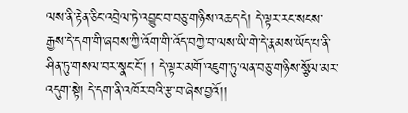ལས་ནི་རྟེན་ཅིང་འབྲེལ་ཏེ་འབྱུང་བ་བཅུ་གཉིས་འཆད་དེ། དེ་ལྟར་རང་སངས་རྒྱས་དེ་དག་གི་ཞབས་ཀྱི་འོག་གི་འོད་བཀྱེ་བ་ལས་ཡི་གེ་དེ་རྣམས་ཡོད་པ་ནི་ཤིན་ཏུ་གསལ་བར་སྣང་ངོ་། ། དེ་ལྟར་མགོ་འཇུག་ཏུ་ལན་བཅུ་གཉིས་སྩོལ་མར་འདུག་སྟེ། དེ་དག་ནི་འཁོར་བའི་རྩ་བ་ཞེས་བྱའོ།།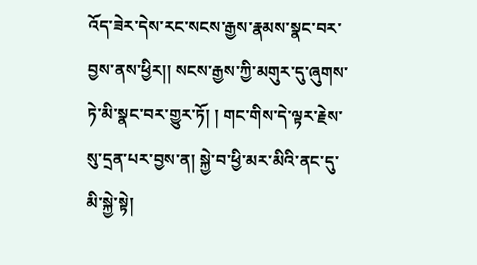འོད་ཟེར་དེས་རང་སངས་རྒྱས་རྣམས་སྣང་བར་བྱས་ནས་ཕྱིར།། སངས་རྒྱས་ཀྱི་མགུར་དུ་ཞུགས་ཏེ་མི་སྣང་བར་གྱུར་ཏོ། ། གང་གིས་དེ་ལྟར་རྗེས་སུ་དྲན་པར་བྱས་ན། སྐྱེ་བ་ཕྱི་མར་མིའི་ནང་དུ་མི་སྐྱེ་སྟེ།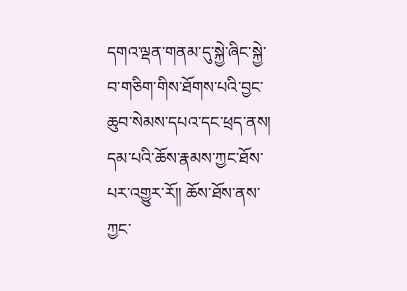དགའ་ལྡན་གནམ་དུ་སྐྱེ་ཞིང་སྐྱེ་བ་གཅིག་གིས་ཐོགས་པའི་བྱང་ཆུབ་སེམས་དཔའ་དང་ཕྲད་ནས། དམ་པའི་ཆོས་རྣམས་ཀྱང་ཐོས་པར་འགྱུར་རོ།། ཆོས་ཐོས་ནས་ཀྱང་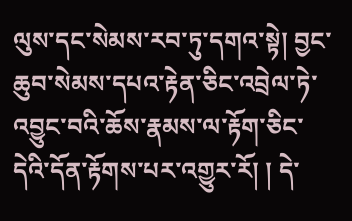ལུས་དང་སེམས་རབ་ཏུ་དགའ་སྟེ། བྱང་ཆུབ་སེམས་དཔའ་རྟེན་ཅིང་འབྲེལ་ཏེ་འབྱུང་བའི་ཆོས་རྣམས་ལ་རྟོག་ཅིང་དེའི་དོན་རྟོགས་པར་འགྱུར་རོ། ། དེ་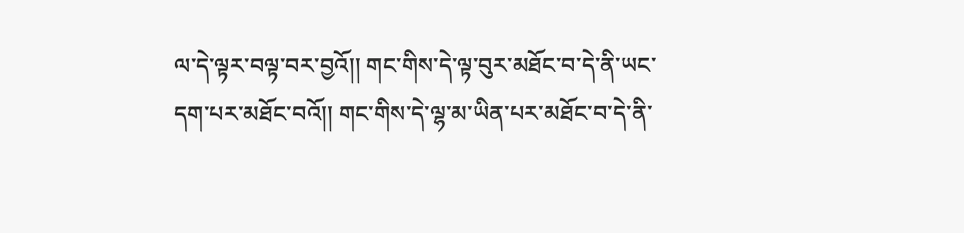ལ་དེ་ལྟར་བལྟ་བར་བྱའོ།། གང་གིས་དེ་ལྟ་བུར་མཐོང་བ་དེ་ནི་ཡང་དག་པར་མཐོང་བའོ།། གང་གིས་དེ་ལྷ་མ་ཡིན་པར་མཐོང་བ་དེ་ནི་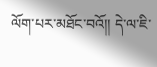ལོག་པར་མཐོང་བའོ།། དེ་ལ་ཇི་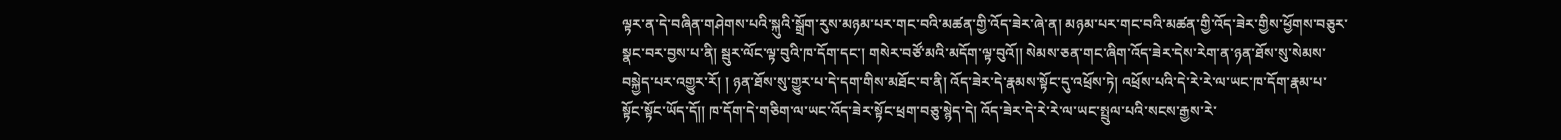ལྟར་ན་དེ་བཞིན་གཤེགས་པའི་སྐུའི་སྒྲོག་རུས་མཉམ་པར་གང་བའི་མཚན་གྱི་འོད་ཟེར་ཞེ་ན། མཉམ་པར་གང་བའི་མཚན་གྱི་འོད་ཟེར་གྱིས་ཕྱོགས་བཅུར་སྣང་བར་བྱས་པ་ནི། སྦུར་ལོང་ལྟ་བུའི་ཁ་དོག་དང་། གསེར་བཙོ་མའི་མདོག་ལྟ་བུའོ།། སེམས་ཅན་གང་ཞིག་འོད་ཟེར་དེས་རེག་ན་ཉན་ཐོས་སུ་སེམས་བསྐྱེད་པར་འགྱུར་རོ། ། ཉན་ཐོས་སུ་གྱུར་པ་དེ་དག་གིས་མཐོང་བ་ནི། འོད་ཟེར་དེ་རྣམས་སྟོང་དུ་འཕྲོས་ཏེ། འཕྲོས་པའི་དེ་རེ་རེ་ལ་ཡང་ཁ་དོག་རྣམ་པ་སྟོང་སྟོང་ཡོད་དོ།། ཁ་དོག་དེ་གཅིག་ལ་ཡང་འོད་ཟེར་སྟོང་ཕྲག་བཅུ་སྙེད་དེ། འོད་ཟེར་དེ་རེ་རེ་ལ་ཡང་སྤྲུལ་པའི་སངས་རྒྱས་རེ་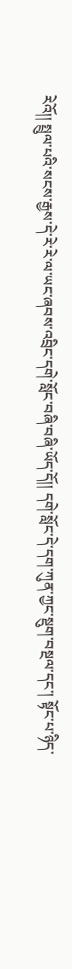རེའོ།། སྤྲུལ་པའི་སངས་རྒྱས་དེ་རེ་རེ་ལ་ཡང་ཞབས་འབྲིང་དགེ་སློང་བཞི་བཞི་ཡོད་དོ།། དགེ་སློང་དེ་དག་ཀུན་ཀྱང་སྡུག་བསྔལ་དང་། སྟོང་པ་ཉིད་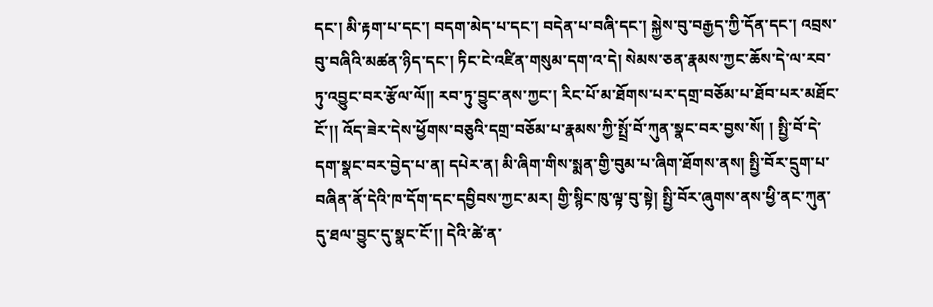དང་། མི་རྟག་པ་དང་། བདག་མེད་པ་དང་། བདེན་པ་བཞི་དང་། སྐྱེས་བུ་བརྒྱད་ཀྱི་དོན་དང་། འབྲས་བུ་བཞིའི་མཚན་ཉིད་དང་། ཏིང་ངེ་འཛིན་གསུམ་དག་འ་དེ། སེམས་ཅན་རྣམས་ཀྱང་ཆོས་དེ་ལ་རབ་ཏུ་འབྱུང་བར་རྩོལ་ལོ།། རབ་ཏུ་བྱུང་ནས་ཀྱང་། རིང་པོ་མ་ཐོགས་པར་དགྲ་བཅོམ་པ་ཐོབ་པར་མཐོང་ངོ་།། འོད་ཟེར་དེས་ཕྱོགས་བཅུའི་དགྲ་བཅོམ་པ་རྣམས་ཀྱི་སྤྲོ་བོ་ཀུན་སྣང་བར་བྱས་སོ། ། སྤྱི་བོ་དེ་དག་སྣང་བར་བྱེད་པ་ན། དཔེར་ན། མི་ཞིག་གིས་སྨན་གྱི་བུམ་པ་ཞིག་ཐོགས་ནས། སྤྱི་བོར་དྲུག་པ་བཞིན་ནོ་དེའི་ཁ་དོག་དང་དབྱིབས་ཀྱང་མར། གྱི་སྙིང་ཁུ་ལྟ་བུ་སྟེ། སྤྱི་བོར་ཞུགས་ནས་ཕྱི་ནང་ཀུན་དུ་ཐལ་བྱུང་དུ་སྣང་ངོ་།། དེའི་ཚེ་ན་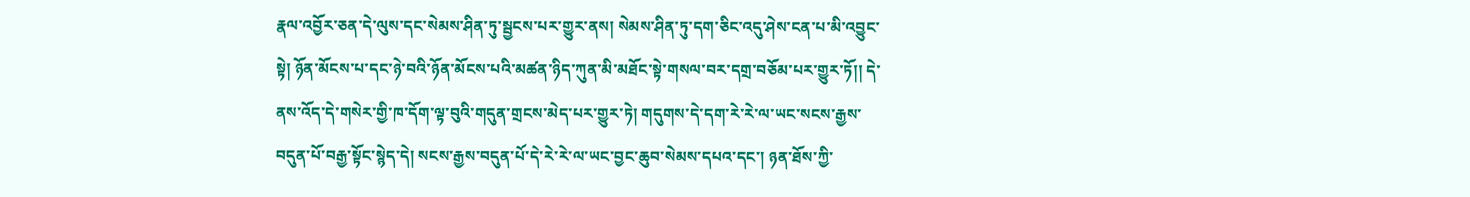རྣལ་འབྱོར་ཅན་དེ་ལུས་དང་སེམས་ཤིན་ཏུ་སྦྱངས་པར་གྱུར་ནས། སེམས་ཤིན་ཏུ་དག་ཅིང་འདུ་ཤེས་ངན་པ་མི་འབྱུང་སྟེ། ཉོན་མོངས་པ་དང་ཉེ་བའི་ཉོན་མོངས་པའི་མཚན་ཉིད་ཀུན་མི་མཐོང་སྟེ་གསལ་བར་དགྲ་བཅོམ་པར་གྱུར་ཏོ།། དེ་ནས་འོད་དེ་གསེར་གྱི་ཁ་དོག་ལྟ་བུའི་གདུན་གྲངས་མེད་པར་གྱུར་ཏེ། གདུགས་དེ་དག་རེ་རེ་ལ་ཡང་སངས་རྒྱས་བདུན་པོ་བརྒྱ་སྟོང་སྙེད་དེ། སངས་རྒྱས་བདུན་པོ་དེ་རེ་རེ་ལ་ཡང་བྱང་ཆུབ་སེམས་དཔའ་དང་། ཉན་ཐོས་ཀྱི་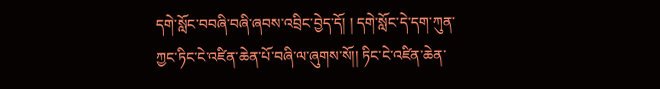དགེ་སློང་བབཞི་བཞི་ཞབས་འབྲིང་བྱེད་དོ། ། དགེ་སློང་དེ་དག་ཀུན་ཀྱང་ཏིང་ངེ་འཛིན་ཆེན་པོ་བཞི་ལ་ཞུགས་སོ།། ཏིང་ངེ་འཛིན་ཆེན་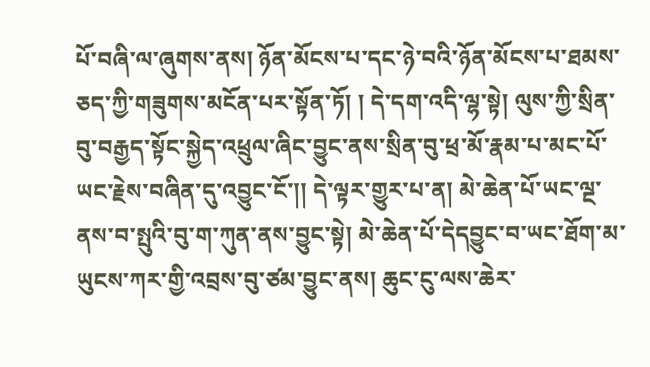པོ་བཞི་ལ་ཞུགས་ནས། ཉོན་མོངས་པ་དང་ཉེ་བའི་ཉོན་མོངས་པ་ཐམས་ཅད་ཀྱི་གཟུགས་མངོན་པར་སྟོན་ཏོ། ། དེ་དག་འདི་ལྷ་སྟེ། ལུས་ཀྱི་སྲིན་བུ་བརྒྱད་སྟོང་སྐྱེད་འཕྲུལ་ཞིང་བྱུང་ནས་སྲིན་བུ་ཕྲ་མོ་རྣམ་པ་མང་པོ་ཡང་རྗེས་བཞིན་དུ་འབྱུང་ངོ་།། དེ་ལྟར་གྱུར་པ་ན། མེ་ཆེན་པོ་ཡང་ལྔ་ནས་བ་སྤུའི་བུ་ག་ཀུན་ནས་བྱུང་སྟེ། མེ་ཆེན་པོ་དེདབྱུང་བ་ཡང་ཐོག་མ་ཡུངས་ཀར་གྱི་འབྲས་བུ་ཙམ་བྱུང་ནས། ཆུང་ངུ་ལས་ཆེར་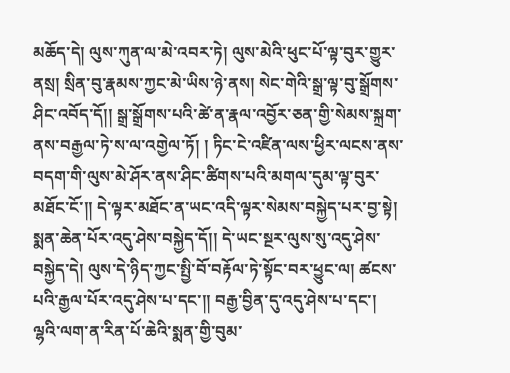མཆོད་དེ། ལུས་ཀུན་ལ་མེ་འབར་ཏེ། ལུས་མེའི་ཕུང་པོ་ལྟ་བུར་གྱུར་ནསྲ། སྲིན་བུ་རྣམས་ཀྱང་མེ་ཡིས་ཉེ་ནས། སེང་གེའི་སྒྲ་ལྟ་བུ་སྒྲོགས་ཤིང་འབོད་དོ།། སྒྲ་སྒྲོགས་པའི་ཚེ་ན་རྣལ་འབྱོར་ཅན་གྱི་སེམས་སྐྲག་ནས་བརྒྱལ་ཏེ་ས་ལ་འགྱེལ་ཏོ། ། ཏིང་ངེ་འཛིན་ལས་ཕྱིར་ལངས་ནས་བདག་གི་ལུས་མེ་ཤོར་ནས་ཤིང་ཚིགས་པའི་མགལ་དུམ་ལྟ་བུར་མཐོང་ངོ་།། དེ་ལྟར་མཐོང་ན་ཡང་འདི་ལྟར་སེམས་བསྐྱེད་པར་བྱ་སྟེ། སྨན་ཆེན་པོར་འདུ་ཤེས་བསྐྱེད་དོ།། དེ་ཡང་སྔར་ལུས་སུ་འདུ་ཤེས་བསྐྱེད་དེ། ལུས་དེ་ཉིད་ཀྱང་སྤྱི་བོ་བརྟོལ་ཏེ་སྟོང་བར་ཕྱུང་ལ། ཚངས་པའི་རྒྱལ་པོར་འདུ་ཤེས་པ་དང་།། བརྒྱ་བྱིན་དུ་འདུ་ཤེས་པ་དང་། ལྷའི་ལག་ན་རིན་པོ་ཆེའི་སྨན་གྱི་བུམ་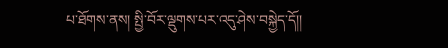པ་ཐོགས་ནས། སྤྱི་བོར་ལྡུགས་པར་འདུ་ཤེས་བསྐྱེད་དོ།།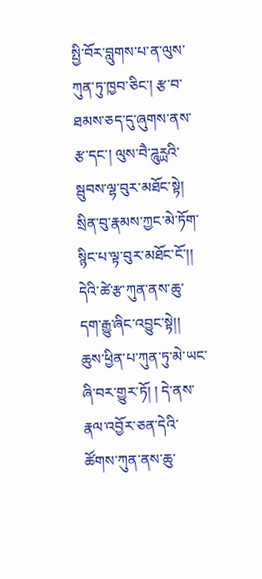སྤྱི་བོར་བླུགས་པ་ན་ལུས་ཀུན་ཏུ་ཁྱབ་ཅིང་། རྩ་བ་ཐམས་ཅད་དུ་ཞུགས་ནས་རྩ་དང་། ལུས་བཻ་ཌཱུཪྻའི་སྦུབས་ལྷ་བུར་མཐོང་སྟེ། སྲིན་བུ་རྣམས་ཀྱང་མེ་ཏོག་སྙིང་པ་ལྟ་བུར་མཐོང་ངོ་།། དེའི་ཚེ་རྩ་ཀུན་ནས་ཆུ་དག་རྒྱུ་ཞིང་འབྱུང་སྟེ།། ཆུས་ཕྱིན་པ་ཀུན་ཏུ་མེ་ཡང་ཞི་བར་གྱུར་ཏོ། ། དེ་ནས་རྣལ་འབྱོར་ཅན་དེའི་ཚོགས་ཀུན་ནས་ཆུ་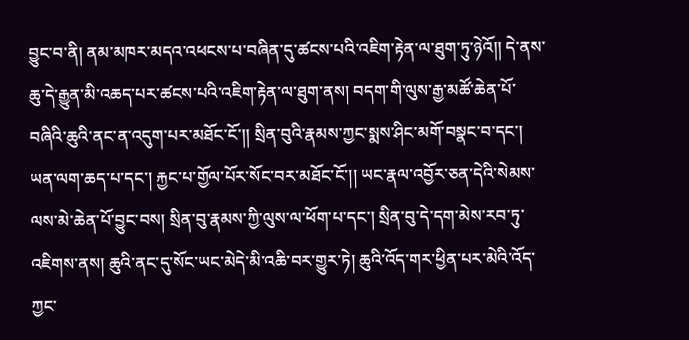བྱུང་བ་ནི། ནམ་མཁར་མདའ་འཕངས་པ་བཞིན་དུ་ཚངས་པའི་འཇིག་རྟེན་ལ་ཐུག་ཏུ་ཉེའོ།། དེ་ནས་ཆུ་དེ་རྒྱུན་མི་འཆད་པར་ཚངས་པའི་འཇིག་རྟེན་ལ་ཐུག་ནས། བདག་གི་ལུས་རྒྱ་མཚོ་ཆེན་པོ་བཞིའི་ཆུའི་ནང་ན་འདུག་པར་མཐོང་ངོ་།། སྲིན་བུའི་རྣམས་ཀྱང་སྨས་ཤིང་མགོ་བསྣང་བ་དང་། ཡན་ལག་ཆད་པ་དང་། རྐྱང་པ་གྱོལ་པོར་སོང་བར་མཐོང་ངོ་།། ཡང་རྣལ་འབྱོར་ཅན་དེའི་སེམས་ལས་མེ་ཆེན་པོ་བྱུང་བས། སྲིན་བུ་རྣམས་ཀྱི་ལུས་ལ་ཕོག་པ་དང་། སྲིན་བུ་དེ་དག་མེས་རབ་ཏུ་འཇིགས་ནས། ཆུའི་ནང་དུ་སོང་ཡང་མེདེ་མི་འཆི་བར་གྱུར་ཏེ། ཆུའི་འོད་གར་ཕྱིན་པར་མེའི་འོད་ཀྱང་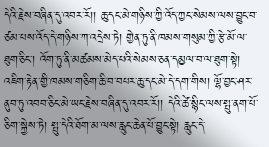དེའི་རྗེས་བཞིན་དུ་འབར་རོ།། ཆུ་དང་མེ་གཉིས་ཀྱི་འོད་ཀྱང་སེམས་ལས་བྱུང་བ་ཙམ་པས་འོད་དེ་གཉིས་ཀ་འདྲེས་ཏེ། གྱེན་ཏུ་ནི་ཁམས་གསུམ་ཀྱི་རྩེ་མོ་ལ་ཐུག་ཅིང་། འོག་ཏུ་ནི་མཚམས་མེད་པའི་སེམས་ཅན་དམྱལ་བ་ལ་ཐུག་སྟེ། འཇིག་རྟེན་གྱི་ཁམས་གཅིག་ཆི་བ་བཔར་ཆུ་དང་མེ་དེ་དག་གིས། ལྷོ་བྱང་ཤར་ནུབ་ཏུ་འབབ་ཅིང་མེ་ཡང་རྗེས་བཞིན་དུ་འབར་རོ།། དེའི་ཚེ་སྙིང་ལས་སྤུ་ནག་པོ་ཅིག་སྐྱེས་ཏེ། སྤུ་དེའི་ཐོག་མ་ལས་རླུང་ཆེན་པོ་བྱུང་སྟེ། རླུང་དེ་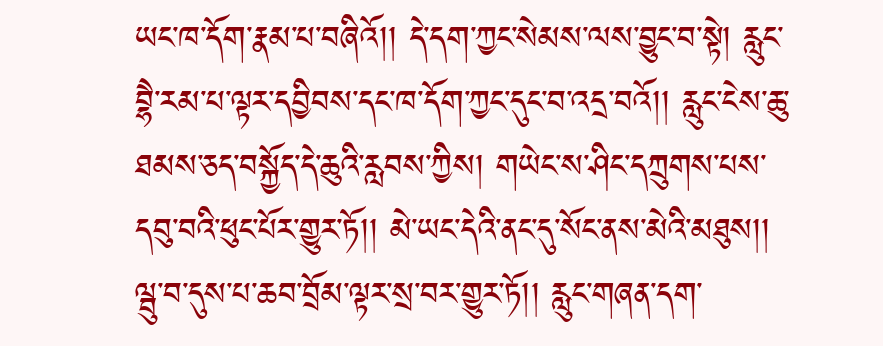ཡང་ཁ་དོག་རྣམ་པ་བཞིའོ།། དེ་དག་ཀྱང་སེམས་ལས་བྱུང་བ་སྟེ། རླུང་བྷཻ་རམ་པ་ལྟར་དབྱིབས་དང་ཁ་དོག་ཀྱང་དུང་བ་འདྲ་བའོ།། རླུང་ངེས་ཆུ་ཐམས་ཅད་བསྐྱོད་དེ་ཆུའི་རླབས་ཀྱིས། གཡེང་ས་ཤིང་དཀྲུགས་པས་དབུ་བའི་ཕུང་པོར་གྱུར་ཏོ།། མེ་ཡང་དེའི་ནང་དུ་སོང་ནས་མེའི་མཐུས།། ལྦུ་བ་དུས་པ་ཆབ་བྲོམ་ལྟར་སྲ་བར་གྱུར་ཏོ།། རླུང་གཞན་དག་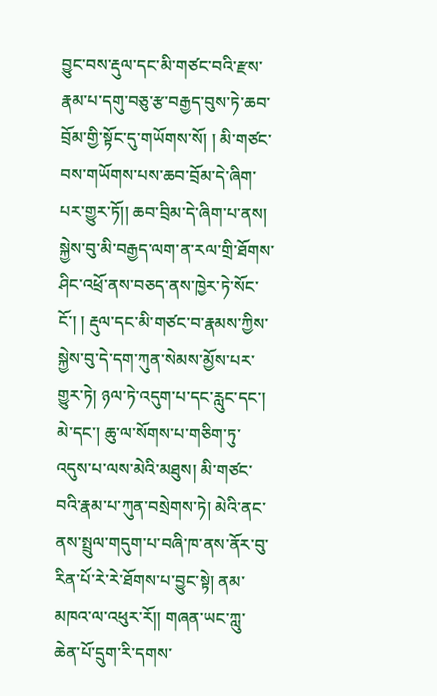བྱུང་བས་རྡུལ་དང་མི་གཙང་བའི་རྫས་རྣམ་པ་དགུ་བཅུ་རྩ་བརྒྱད་བུས་ཏེ་ཆབ་བྲོམ་གྱི་སྟོང་དུ་གཡོགས་སོ། ། མི་གཙང་བས་གཡོགས་པས་ཆབ་བྲོམ་དེ་ཞིག་པར་གྱུར་ཏོ།། ཆབ་བྲིམ་དེ་ཞིག་པ་ནས། སྐྱེས་བུ་མི་བརྒྱད་ལག་ན་རལ་གྲི་ཐོགས་ཤིང་འཕྲོ་ནས་བཅད་ནས་ཁྱེར་ཏེ་སོང་ངོ་། ། རྡུལ་དང་མི་གཙང་བ་རྣམས་ཀྱིས་སྐྱེས་བུ་དེ་དག་ཀུན་སེམས་མྱོས་པར་གྱུར་ཏེ། ཉལ་ཏེ་འདུག་པ་དང་རླུང་དང་། མེ་དང་། ཆུ་ལ་སོགས་པ་གཅིག་ཏུ་འདུས་པ་ལས་མེའི་མཐུས། མི་གཙང་བའི་རྣམ་པ་ཀུན་བསྲེགས་ཏེ། མེའི་ནང་ནས་སྤྲུལ་གདུག་པ་བཞི་ཁ་ནས་ནོར་བུ་རིན་པོ་རེ་རེ་ཐོགས་པ་བྱུང་སྟེ། ནམ་མཁའ་ལ་འཕུར་རོ།། གཞན་ཡང་ཀླུ་ཆེན་པོ་དྲུག་རི་དགས་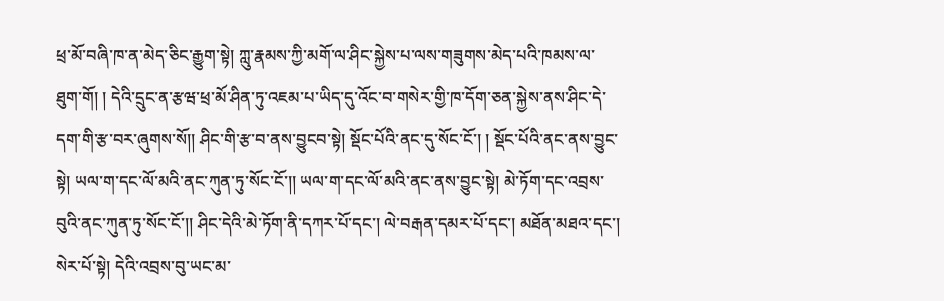ཕྲ་མོ་བཞི་ཁ་ན་མེད་ཅིང་རྒྱུག་སྟེ། ཀླུ་རྣམས་ཀྱི་མགོ་ལ་ཤིང་སྐྱེས་པ་ལས་གཟུགས་མེད་པའི་ཁམས་ལ་ཐུག་གོ། ། དེའི་དྲུང་ན་རྩཝ་ཕྲ་མོ་ཤིན་ཏུ་འཇམ་པ་ཡིད་དུ་འོང་བ་གསེར་གྱི་ཁ་དོག་ཅན་སྐྱེས་ནས་ཤིང་དེ་དག་གི་རྩ་བར་ཞུགས་སོ།། ཤིང་གི་རྩ་བ་ནས་བྱུངབ་སྟེ། སྡོང་པོའི་ནང་དུ་སོང་ངོ་། ། སྡོང་པོའི་ནང་ནས་བྱུང་སྟེ། ཡལ་ག་དང་ལོ་མའི་ནང་ཀུན་ཏུ་སོང་ངོ་།། ཡལ་ག་དང་ལོ་མའི་ནང་ནས་བྱུང་སྟེ། མེ་ཏོག་དང་འབྲས་བུའི་ནང་ཀུན་ཏུ་སོང་ངོ་།། ཤིང་དེའི་མེ་ཏོག་ནི་དཀར་པོ་དང་། ལེ་བརྒན་དམར་པོ་དང་། མཐོན་མཐའ་དང་། སེར་པོ་སྟེ། དེའི་འབྲས་བུ་ཡང་མ་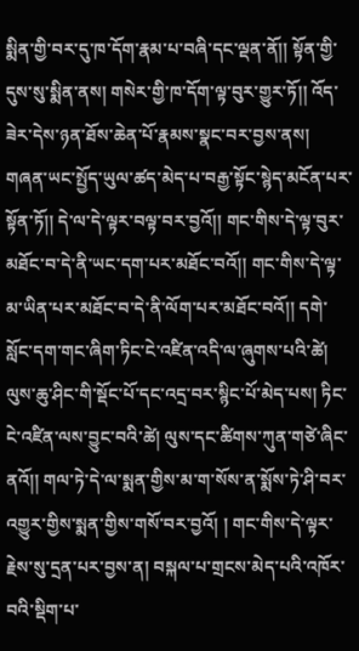སྨིན་གྱི་བར་དུ་ཁ་དོག་རྣམ་པ་བཞི་དང་ལྡན་ནོ།། སྟོན་གྱི་དུས་སུ་སྨིན་ནས། གསེར་གྱི་ཁ་དོག་ལྟ་བུར་གྱུར་ཏོ།། འོད་ཟེར་དེས་ཉན་ཐོས་ཆེན་པོ་རྣམས་སྣང་བར་བྱས་ནས། གཞན་ཡང་སྤྱོད་ཡུལ་ཚད་མེད་པ་བརྒྱ་སྟོང་སྙེད་མངོན་པར་སྟོན་ཏོ།། དེ་ལ་དེ་ལྟར་བལྟ་བར་བྱའོ།། གང་གིས་དེ་ལྟ་བུར་མཐོང་བ་དེ་ནི་ཡང་དག་པར་མཐོང་བའོ།། གང་གིས་དེ་ལྟ་མ་ཡིན་པར་མཐོང་བ་དེ་ནི་ལོག་པར་མཐོང་བའོ།། དགེ་སློང་དག་གང་ཞིག་ཏིང་ངེ་འཛིན་འདི་ལ་ཞུགས་པའི་ཚེ། ལུས་ཆུ་ཤིང་གི་སྡོང་པོ་དང་འདྲ་བར་སྙིང་པོ་མེད་པས། ཏིང་ངེ་འཛིན་ལས་བྱུང་བའི་ཚེ། ལུས་དང་ཚིགས་ཀུན་གཙེ་ཞིང་ནའོ།། གལ་ཏེ་དེ་ལ་སྨན་གྱིས་མ་ག་སོས་ན་སྨོས་ཏེ་ཤི་བར་འགྱུར་གྱིས་སྨན་གྱིས་གསོ་བར་བྱའོ། ། གང་གིས་དེ་ལྟར་རྗེས་སུ་དྲན་པར་བྱས་ན། བསྐལ་པ་གྲངས་མེད་པའི་འཁོར་བའི་སྡིག་པ་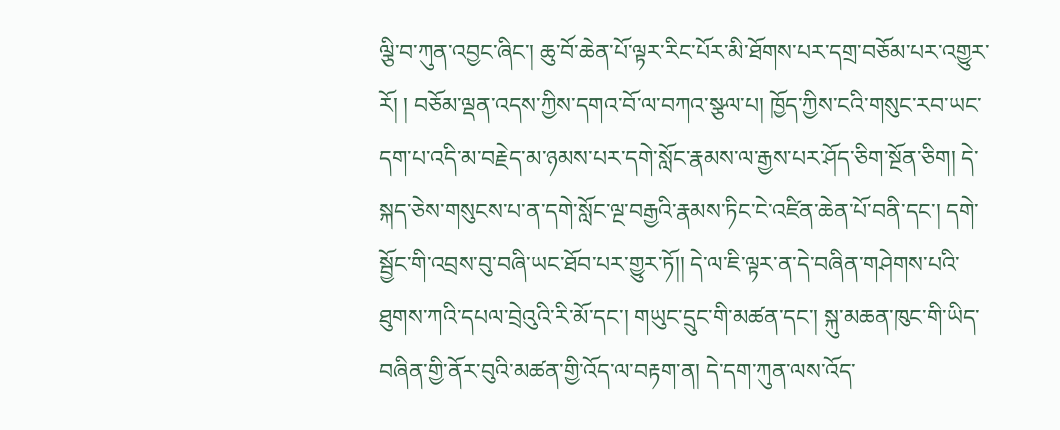ལྕི་བ་ཀུན་འབྱང་ཞིང་། ཆུ་བོ་ཆེན་པོ་ལྟར་རིང་པོར་མི་ཐོགས་པར་དགྲ་བཅོམ་པར་འགྱུར་རོ། ། བཅོམ་ལྡན་འདས་ཀྱིས་དགའ་བོ་ལ་བཀའ་སྩལ་པ། ཁྱོད་ཀྱིས་ངའི་གསུང་རབ་ཡང་དག་པ་འདི་མ་བརྗེད་མ་ཉམས་པར་དགེ་སློང་རྣམས་ལ་རྒྱས་པར་ཤོད་ཅིག་སྔོན་ཅིག། དེ་སྐད་ཅེས་གསུངས་པ་ན་དགེ་སློང་ལྔ་བརྒྱའི་རྣམས་ཏིང་ངེ་འཛིན་ཆེན་པོ་བནི་དང་། དགེ་སྦྱོང་གི་འབྲས་བུ་བཞི་ཡང་ཐོབ་པར་གྱུར་ཏོ།། དེ་ལ་ཇི་ལྟར་ན་དེ་བཞིན་གཤེགས་པའི་ཐུགས་ཀའི་དཔལ་བྲེའུའི་རི་མོ་དང་། གཡུང་དྲུང་གི་མཚན་དང་། སྐུ་མཆན་ཁུང་གི་ཡིད་བཞིན་གྱི་ནོར་བུའི་མཚན་གྱི་འོད་ལ་བརྟག་ན། དེ་དག་ཀུན་ལས་འོད་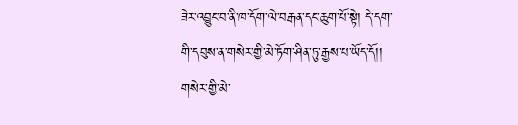ཟེར་འབྱུང་བ་ནི་ཁ་དོག་ལེ་བརྒན་དང་ཆུག་པོ་སྟེ། དེ་དག་གི་དབུས་ན་གསེར་གྱི་མེ་ཏོག་ཤིན་ཏུ་རྒྱས་པ་ཡོད་དོ།། གསེར་གྱི་མེ་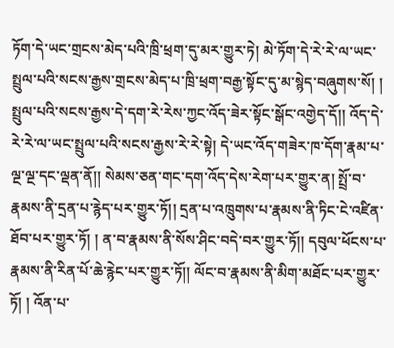ཏོག་དེ་ཡང་གྲངས་མེད་པའི་ཁྲི་ཕྲག་དུ་མར་གྱུར་ཏེ། མེ་ཏོག་དེ་རེ་རེ་ལ་ཡང་སྤྲུལ་པའི་སངས་རྒྱས་གྲངས་མེད་པ་ཁྲི་ཕྲག་བརྒྱ་སྟོང་དུ་མ་སྙེད་བཞུགས་སོ། ། སྤྲུལ་པའི་སངས་རྒྱས་དེ་དག་རེ་རེས་ཀྱང་འོད་ཟེར་སྟོང་སྒོང་འགྱེད་དོ།། འོད་དེ་རེ་རེ་ལ་ཡང་སྤྲུལ་པའི་སངས་རྒྱས་རེ་རེ་སྟེ། དེ་ཡང་འོད་གཟེར་ཁ་དོག་རྣམ་པ་ལྔ་ལྔ་དང་ལྡན་ནོ།། སེམས་ཅན་གང་དག་འོད་དེས་རེག་པར་གྱུར་ན། སྤྲོ་བ་རྣམས་ནི་དྲན་པ་རྙེད་པར་གྱུར་ཏོ།། དྲན་པ་འཁྲུགས་པ་རྣམས་ནི་ཏིང་ངེ་འཛིན་ཐོབ་པར་གྱུར་ཏོ། ། ན་བ་རྣམས་ནི་སོས་ཤིང་བདེ་བར་གྱུར་ཏོ།། དབུལ་ཕོངས་པ་རྣམས་ནི་རིན་པོ་ཆེ་རྙེང་པར་གྱུར་ཏོ།། ལོང་བ་རྣམས་ནི་མིག་མཐོང་པར་གྱུར་ཏོ། ། འོན་པ་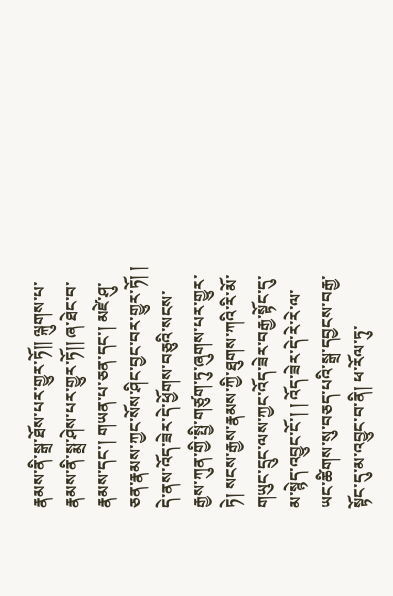རྣམས་ནི་སྒྲ་ཐོས་པར་གྱུར་ཏོ།། ལྐུགས་པ་རྣམས་ནི་སྨྲ་ཤེས་པར་གྱུར་ཏོ།། ཞ་ཐེང་བ་རྣམས་དང་། གཡན་པ་ཅན་དང་། མཛེ་ཤུ་ཅན་རྣམས་ཀྱང་སོས་ཤིང་བྱང་བར་གྱུར་ཏོ། ། དེ་ནས་འོད་ཟེར་དེ་ཕྱོགས་བཅུའི་སངས་རྒྱས་ཀུན་གྱི་སྤྱི་གཙུག་ཏུ་ཞུགས་པར་གྱུར་ཏེ། སངས་རྒྱས་རྣམས་ཀྱི་ཐུགས་ཀའི་རི་མོ་གཡུང་དྲུང་ལས་ཀྱང་འོད་ཟེར་བརྒྱ་སྟོང་དུ་མ་སྙེད་འབྱུང་ངོ་། ། འོད་ཟེར་དེ་རེ་རེ་ལ་ཡང་ཚིགས་སུ་བཅད་པའི་སྒྲ་དབྱངས་བརྒྱ་སྟོང་དུ་མ་འབྱུང་བ་ནི། ཕ་རོལ་ཏུ་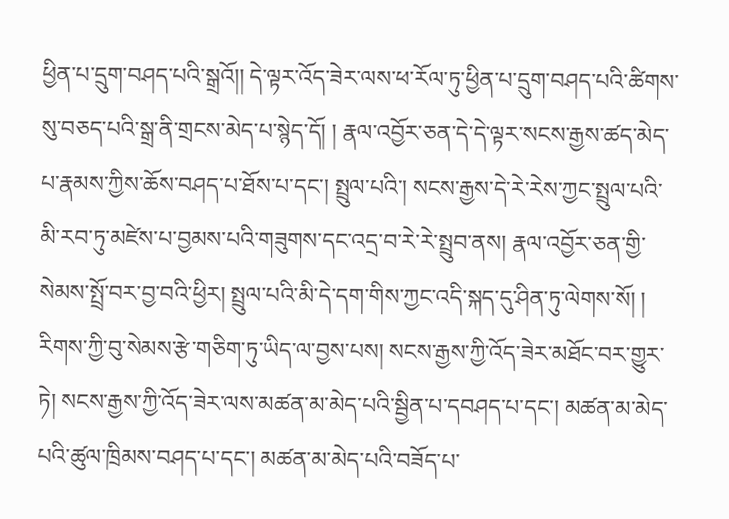ཕྱིན་པ་དྲུག་བཤད་པའི་སྒྲའོ།། དེ་ལྟར་འོད་ཟེར་ལས་ཕ་རོལ་ཏུ་ཕྱིན་པ་དྲུག་བཤད་པའི་ཚིགས་སུ་བཅད་པའི་སྒྲ་ནི་གྲངས་མེད་པ་སྙེད་དོ། ། རྣལ་འབྱོར་ཅན་དེ་དེ་ལྟར་སངས་རྒྱས་ཚད་མེད་པ་རྣམས་ཀྱིས་ཆོས་བཤད་པ་ཐོས་པ་དང་། སྤྲུལ་པའི་། སངས་རྒྱས་དེ་རེ་རེས་ཀྱང་སྤྲུལ་པའི་མི་རབ་ཏུ་མཛེས་པ་བྱམས་པའི་གཟུགས་དང་འདྲ་བ་རེ་རེ་སྤྲུབ་ནས། རྣལ་འབྱོར་ཅན་གྱི་སེམས་སྤྲོ་བར་བྱ་བའི་ཕྱིར། སྤྲུལ་པའི་མི་དེ་དག་གིས་ཀྱང་འདི་སྐད་དུ་ཤིན་ཏུ་ལེགས་སོ། ། རིགས་ཀྱི་བུ་སེམས་རྩེ་གཅིག་ཏུ་ཡིད་ལ་བྱས་པས། སངས་རྒྱས་ཀྱི་འོད་ཟེར་མཐོང་བར་གྱུར་ཏེ། སངས་རྒྱས་ཀྱི་འོད་ཟེར་ལས་མཚན་མ་མེད་པའི་སྦྱིན་པ་དབཤད་པ་དང་། མཚན་མ་མེད་པའི་ཚུལ་ཁྲིམས་བཤད་པ་དང་། མཚན་མ་མེད་པའི་བཟོད་པ་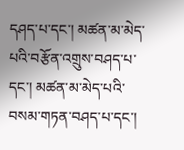དཤད་པ་དང་། མཚན་མ་མེད་པའི་བརྩོན་འགྲུས་བཤད་པ་དང་། མཚན་མ་མེད་པའི་བསམ་གཏན་བཤད་པ་དང་།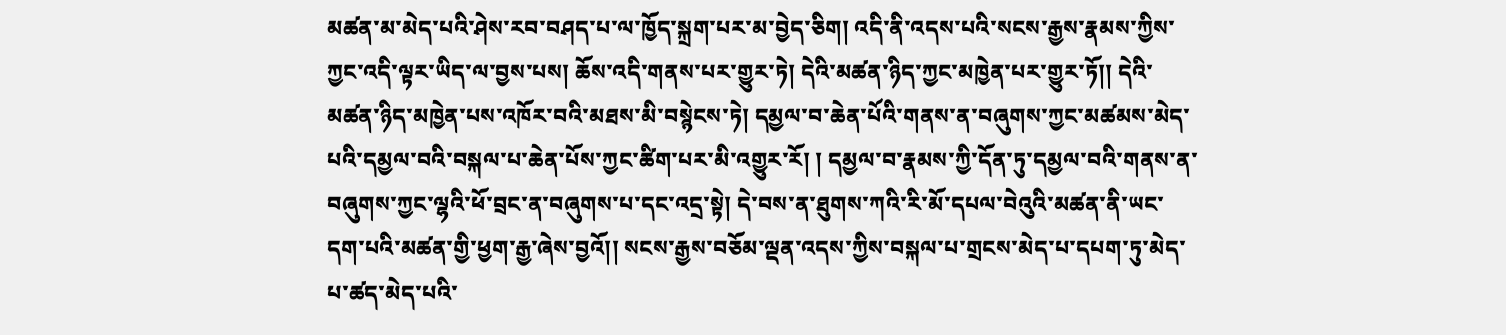མཚན་མ་མེད་པའི་ཤེས་རབ་བཤད་པ་ལ་ཁྱོད་སྐྲག་པར་མ་བྱེད་ཅིག། འདི་ནི་འདས་པའི་སངས་རྒྱས་རྣམས་ཀྱིས་ཀྱང་འདི་ལྟར་ཡིད་ལ་བྱས་པས། ཆོས་འདི་གནས་པར་གྱུར་ཏེ། དེའི་མཚན་ཉིད་ཀྱང་མཁྱེན་པར་གྱུར་ཏོ།། དེའི་མཚན་ཉིད་མཁྱེན་པས་འཁོར་བའི་མཐས་མི་བསྙེངས་ཏེ། དམྱལ་བ་ཆེན་པོའི་གནས་ན་བཞུགས་ཀྱང་མཚམས་མེད་པའི་དམྱལ་བའི་བསྐལ་པ་ཆེན་པོས་ཀྱང་ཚིག་པར་མི་འགྱུར་རོ། ། དམྱལ་བ་རྣམས་ཀྱི་དོན་ཏུ་དམྱལ་བའི་གནས་ན་བཞུགས་ཀྱང་ལྷའི་ཕོ་བྲང་ན་བཞུགས་པ་དང་འདྲ་སྟེ། དེ་བས་ན་ཐུགས་ཀའི་རི་མོ་དཔལ་བེའུའི་མཚན་ནི་ཡང་དག་པའི་མཚན་གྱི་ཕྱག་རྒྱ་ཞེས་བྱའོ།། སངས་རྒྱས་བཅོམ་ལྡན་འདས་ཀྱིས་བསྐལ་པ་གྲངས་མེད་པ་དཔག་ཏུ་མེད་པ་ཚད་མེད་པའི་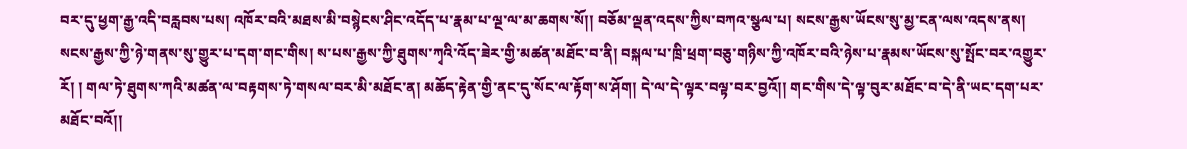བར་དུ་ཕྱག་རྒྱ་འདི་བརླབས་པས། འཁོར་བའི་མཐས་མི་བསྙེངས་ཤིང་འདོད་པ་རྣམ་པ་ལྔ་ལ་མ་ཆགས་སོ།། བཅོམ་ལྡན་འདས་ཀྱིས་བཀའ་སྩལ་པ། སངས་རྒྱས་ཡོངས་སུ་མྱ་ངན་ལས་འདས་ནས། སངས་རྒྱས་ཀྱི་ཉེ་གནས་སུ་གྱུར་པ་དག་གང་གིས། ས་པས་རྒྱས་ཀྱི་ཐུགས་ཀྭའི་འོད་ཟེར་གྱི་མཚན་མཐོང་བ་ནི། བསྐལ་པ་ཁྲི་ཕྲག་བཅུ་གཉིས་ཀྱི་འཁོར་བའི་ཉེས་པ་རྣམས་ཡོངས་སུ་སྤོང་བར་འགྱུར་རོ། ། གལ་ཏེ་ཐུགས་ཀའི་མཚན་ལ་བརྟགས་ཏེ་གསལ་བར་མི་མཐོང་ན། མཆོད་རྟེན་གྱི་ནང་དུ་སོང་ལ་རྟོག་ས་ཤོག། དེ་ལ་དེ་ལྟར་བལྟ་བར་བྱའོ།། གང་གིས་དེ་ལྟ་བུར་མཐོང་བ་དེ་ནི་ཡང་དག་པར་མཐོང་བའོ།།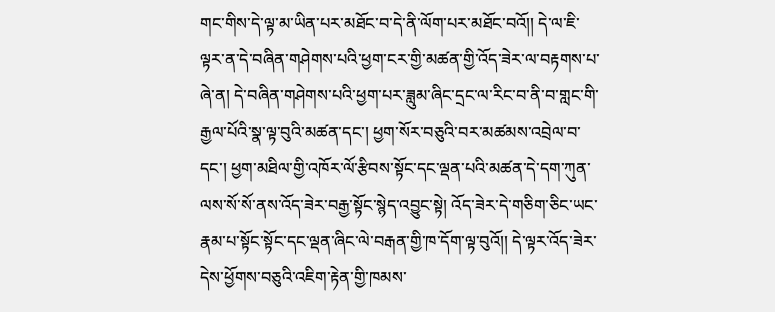གང་གིས་དེ་ལྟ་མ་ཡིན་པར་མཐོང་བ་དེ་ནི་ལོག་པར་མཐོང་བའོ།། དེ་ལ་ཇི་ལྟར་ན་དེ་བཞིན་གཤེགས་པའི་ཕྱག་ངར་གྱི་མཚན་གྱི་འོད་ཟེར་ལ་བརྟགས་པ་ཞེ་ན། དེ་བཞིན་གཤེགས་པའི་ཕྱག་པར་ཟླུམ་ཞིང་དྲང་ལ་རིང་བ་ནི་བ་གླང་གི་རྒྱལ་པོའི་སྣ་ལྟ་བུའི་མཚན་དང་། ཕྱག་སོར་བཅུའི་བར་མཚམས་འབྲེལ་བ་དང་། ཕྱག་མཐིལ་གྱི་འཁོར་ལོ་རྩིབས་སྟོང་དང་ལྡན་པའི་མཚན་དེ་དག་ཀུན་ལས་སོ་སོ་ནས་འོད་ཟེར་བརྒྱ་སྟོང་སྙེད་འབྱུང་སྟེ། འོད་ཟེར་དེ་གཅིག་ཅིང་ཡང་རྣམ་པ་སྟོང་སྟོང་དང་ལྡན་ཞིང་ལེ་བརྒན་གྱི་ཁ་དོག་ལྟ་བུའོ།། དེ་ལྟར་འོད་ཟེར་དེས་ཕྱོགས་བཅུའི་འཇིག་རྟེན་གྱི་ཁམས་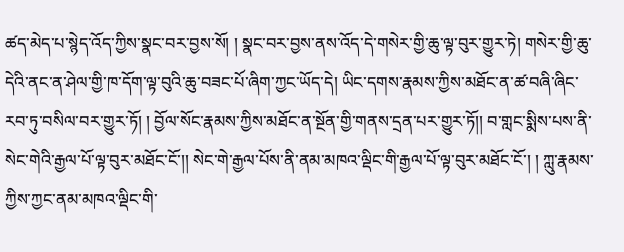ཚད་མེད་པ་སྙེད་འོད་ཀྱིས་སྣང་བར་བྱས་སོ། ། སྣང་བར་བྱས་ནས་འོད་དེ་གསེར་གྱི་ཆུ་ལྟ་བུར་གྱུར་ཏེ། གསེར་གྱི་ཆུ་དེའི་ནང་ན་ཤེལ་གྱི་ཁ་དོག་ལྟ་བུའི་ཆུ་བཟང་པོ་ཞིག་ཀྱང་ཡོད་དེ། ཡིང་དགས་རྣམས་ཀྱིས་མཐོང་ན་ཚ་བཞི་ཞིང་རབ་ཏུ་བསིལ་བར་གྱུར་ཏོ། ། བྱོལ་སོང་རྣམས་ཀྱིས་མཐོང་ན་སྔོན་གྱི་གནས་དྲན་པར་གྱུར་ཏོ།། བ་གླང་སྨིས་པས་ནི་སེང་གེའི་རྒྱལ་པོ་ལྟ་བུར་མཐོང་ངོ་།། སེང་གེ་རྒྱལ་པོས་ནི་ནམ་མཁའ་ལྡིང་གི་རྒྱལ་པོ་ལྟ་བུར་མཐོང་ངོ་། ། ཀླུ་རྣམས་ཀྱིས་ཀྱང་ནམ་མཁའ་ལྡིང་གི་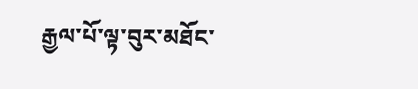རྒྱལ་པོ་ལྟ་བུར་མཐོང་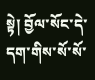སྟེ། བྱོལ་སོང་དེ་དག་གིས་སོ་སོ་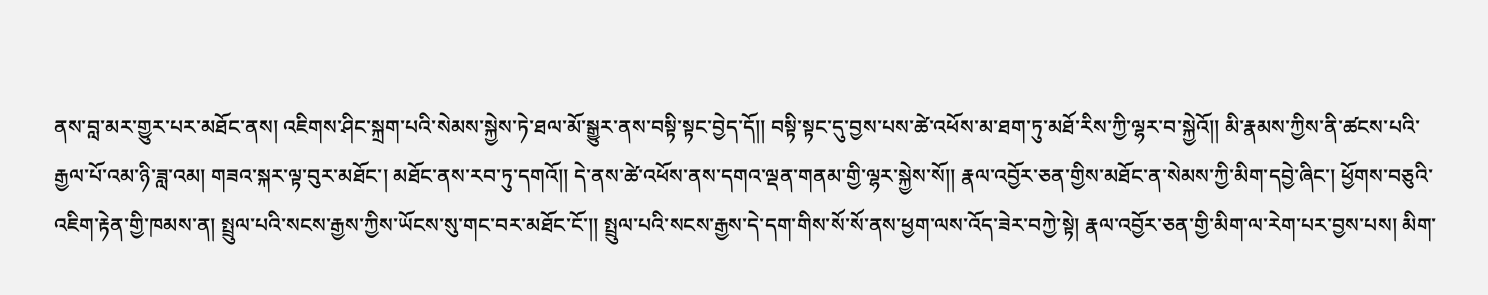ནས་བླ་མར་གྱུར་པར་མཐོང་ནས། འཇིགས་ཤིང་སྐྲག་པའི་སེམས་སྐྱེས་ཏེ་ཐལ་མོ་སྒྱུར་ནས་བསྟི་སྟང་བྱེད་དོ།། བསྟི་སྟང་དུ་བྱས་པས་ཚེ་འཕོས་མ་ཐག་ཏུ་མཐོ་རིས་ཀྱི་ལྷར་བ་སྐྱེའོ།། མི་རྣམས་ཀྱིས་ནི་ཚངས་པའི་རྒྱལ་པོ་འམ་ཉི་ཟླ་འམ། གཟའ་སྐར་ལྟ་བུར་མཐོང་། མཐོང་ནས་རབ་ཏུ་དགའོ།། དེ་ནས་ཚེ་འཕོས་ནས་དགའ་ལྡན་གནམ་གྱི་ལྷར་སྐྱེས་སོ།། རྣལ་འབྱོར་ཅན་གྱིས་མཐོང་ན་སེམས་ཀྱི་མིག་དབྱེ་ཞིང་། ཕྱོགས་བཅུའི་འཇིག་རྟེན་གྱི་ཁམས་ན། སྤྲུལ་པའི་སངས་རྒྱས་ཀྱིས་ཡོངས་སུ་གང་བར་མཐོང་ངོ་།། སྤྲུལ་པའི་སངས་རྒྱས་དེ་དག་གིས་སོ་སོ་ནས་ཕྱག་ལས་འོད་ཟེར་བཀྱེ་སྟེ། རྣལ་འབྱོར་ཅན་གྱི་མིག་ལ་རེག་པར་བྱས་པས། མིག་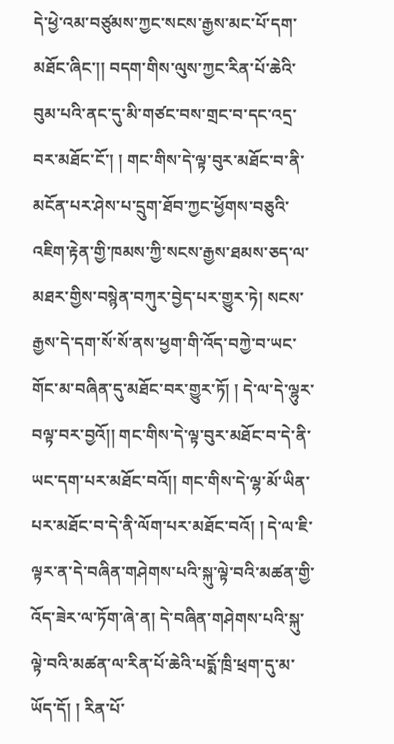དེ་ཕྱེ་འམ་བཙུམས་ཀྱང་སངས་རྒྱས་མང་པོ་དག་མཐོང་ཞིང་།། བདག་གིས་ལུས་ཀྱང་རིན་པོ་ཆེའི་བུམ་པའི་ནང་དུ་མི་གཙང་བས་གྲང་བ་དང་འདྲ་བར་མཐོང་ངོ་། ། གང་གིས་དེ་ལྟ་བུར་མཐོང་བ་ནི་མངོན་པར་ཤེས་པ་དྲུག་ཐོབ་ཀྱང་ཕྱོགས་བཅུའི་འཇིག་རྟེན་གྱི་ཁམས་ཀྱི་སངས་རྒྱས་ཐམས་ཅད་ལ་མཐར་གྱིས་བསྙེན་བཀུར་བྱེད་པར་གྱུར་ཏེ། སངས་རྒྱས་དེ་དག་སོ་སོ་ནས་ཕྱག་གི་འོད་བཀྱེ་བ་ཡང་གོང་མ་བཞིན་དུ་མཐོང་བར་གྱུར་ཏོ། ། དེ་ལ་དེ་ལྷུར་བལྟ་བར་བྱའོ།། གང་གིས་དེ་ལྟ་བུར་མཐོང་བ་དེ་ནི་ཡང་དག་པར་མཐོང་བའོ།། གང་གིས་དེ་ལྷ་མོ་ཡིན་པར་མཐོང་བ་དེ་ནི་ལོག་པར་མཐོང་བའོ། ། དེ་ལ་ཇི་ལྟར་ན་དེ་བཞིན་གཤེགས་པའི་སྐུ་ལྟེ་བའི་མཚན་གྱི་འོད་ཟེར་ལ་ཏོག་ཞེ་ན། དེ་བཞིན་གཤེགས་པའི་སྐུ་ལྟེ་བའི་མཚན་ལ་རིན་པོ་ཆེའི་པདྨོ་ཁྲི་ཕྲག་དུ་མ་ཡོད་དོ། ། རིན་པོ་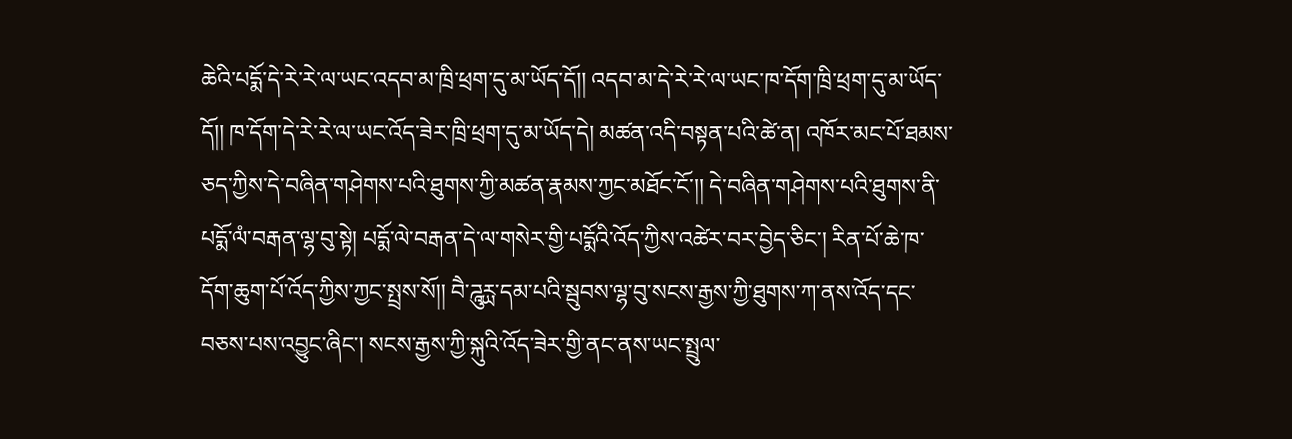ཆེའི་པདྨོ་དེ་རེ་རེ་ལ་ཡང་འདབ་མ་ཁྲི་ཕྲག་དུ་མ་ཡོད་དོ།། འདབ་མ་དེ་རེ་རེ་ལ་ཡང་ཁ་དོག་ཁྲི་ཕྲག་དུ་མ་ཡོད་དོ།། ཁ་དོག་དེ་རེ་རེ་ལ་ཡང་འོད་ཟེར་ཁྲི་ཕྲག་དུ་མ་ཡོད་དེ། མཚན་འདི་བསྟན་པའི་ཚེ་ན། འཁོར་མང་པོ་ཐམས་ཅད་ཀྱིས་དེ་བཞིན་གཤེགས་པའི་ཐུགས་ཀྱི་མཚན་རྣམས་ཀྱང་མཐོང་ངོ་།། དེ་བཞིན་གཤེགས་པའི་ཐུགས་ནི་པདྨོ་ལཾ་བརྒན་ལྷ་བུ་སྟེ། པདྨོ་ལེ་བརྒན་དེ་ལ་གསེར་གྱི་པདྨོའི་འོད་ཀྱིས་འཚེར་བར་བྱེད་ཅིང་། རིན་པོ་ཆེ་ཁ་དོག་ཆུག་པོ་འོད་ཀྱིས་ཀྱང་སྤྲས་སོ།། བཻ་ཌཱུཪྻ་དམ་པའི་སྦུབས་ལྷ་བུ་སངས་རྒྱས་ཀྱི་ཐུགས་ཀ་ནས་འོད་དང་བཅས་པས་འབྱུང་ཞིང་། སངས་རྒྱས་ཀྱི་སྐུའི་འོད་ཟེར་གྱི་ནང་ནས་ཡང་སྤྲུལ་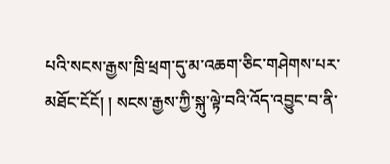པའི་སངས་རྒྱས་ཁྲི་ཕྲག་དུ་མ་འཆག་ཅིང་གཤེགས་པར་མཐོང་ངོངོ། ། སངས་རྒྱས་ཀྱི་སྐུ་ལྟེ་བའི་འོད་འབྱུང་བ་ནི་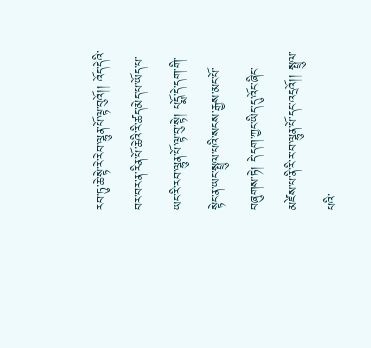རབ་ཏུ་ཆེ་སྟེ་རེ་རེབ་ལྷུན་པོ་ལྟ་བུའོ།། འོད་དེའི་བར་བར་ན་རིན་པོ་ཆེའི་རི་ཚད་མེད་པ་ཡོད་པ་ཡང་རི་རབ་ལྷུན་པོ་ལྟ་བུ་སྟེ། པདྨོ་དེ་དག་གི་སྟེང་ན་ཡང་སྤྲུལ་པའི་སངས་རྒྱས་མང་པོ་བཞུགས་ཏེ། དེ་དག་ཀྱང་ཡིད་དུ་འོང་ཞིང་མཛེས་པ་ནི་རི་ར་བ་ལྷུན་པོ་དང་འདྲའོ།། སྤྲུལ་པའི་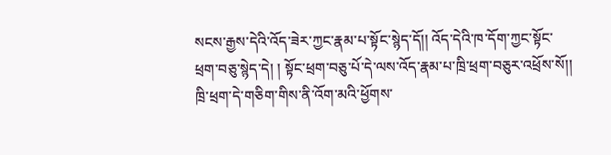སངས་རྒྱས་དེའི་འོད་ཟེར་ཀྱང་རྣམ་པ་སྟོང་སྙེད་དོ།། འོད་དེའི་ཁ་དོག་ཀྱང་སྟོང་ཕྲག་བཅུ་སྙེད་དེ། ། སྟོང་ཕྲག་བཅུ་པོ་དེ་ལས་འོད་རྣམ་པ་ཁྲི་ཕྲག་བཅུར་འཕྲོས་སོ།། ཁྲི་ཕྲག་དེ་གཅིག་གིས་ནི་འོག་མའི་ཕྱོགས་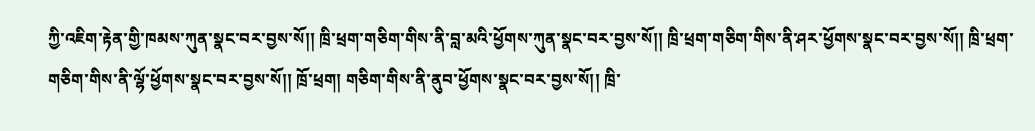ཀྱི་འཇིག་རྟེན་གྱི་ཁམས་ཀུན་སྣང་བར་བྱས་སོ།། ཁྲི་ཕྲག་གཅིག་གིས་ནི་བླ་མའི་ཕྱོགས་ཀུན་སྣང་བར་བྱས་སོ།། ཁྲི་ཕྲག་གཅིག་གིས་ནི་ཤར་ཕྱོགས་སྣང་བར་བྱས་སོ།། ཁྲི་ཕྲག་གཅིག་གིས་ནི་ལྷོ་ཕྱོགས་སྣང་བར་བྱས་སོ།། ཁྲོ་ཕྲག། གཅིག་གིས་ནི་ནུབ་ཕྱོགས་སྣང་བར་བྱས་སོ།། ཁྲི་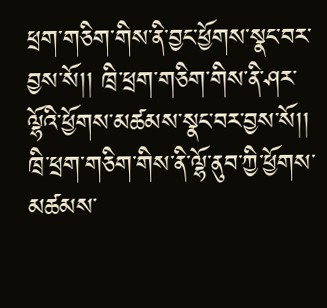ཕྲག་གཅིག་གིས་ནི་བྱང་ཕྱོགས་སྣང་བར་བྱས་སོ།། ཁྲི་ཕྲག་གཅིག་གིས་ནི་ཤར་ལྷོའི་ཕྱོགས་མཚམས་སྣང་བར་བྱས་སོ།། ཁྲི་ཕྲག་གཅིག་གིས་ནི་ལྷོ་ནུབ་ཀྱི་ཕྱོགས་མཚམས་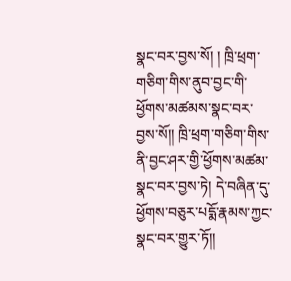སྣང་བར་བྱས་སོ། ། ཁྲི་ཕྲག་གཅིག་གིས་ནུབ་བྱང་གི་ཕྱོགས་མཚམས་སྣང་བར་བྱས་སོ།། ཁྲི་ཕྲག་གཅིག་གིས་ནི་བྱང་ཤར་གྱི་ཕྱོགས་མཚམ་སྣང་བར་བྱས་ཏེ། དེ་བཞིན་དུ་ཕྱོགས་བཅུར་པདྨོ་རྣམས་ཀྱང་སྣང་བར་གྱུར་ཏོ།།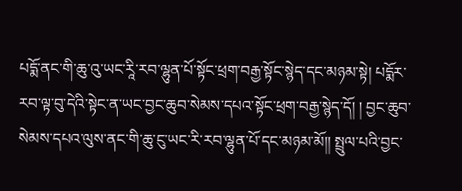པདྨོ་ནང་གི་ཆུ་འུ་ཡང་རཱི་རབ་ལྷུན་པོ་སྟོང་ཕྲག་བརྒྱ་སྟོང་སྙེད་དང་མཉམ་སྟེ། པདྨོར་རབ་ལྟ་བུ་དེའི་སྟེང་ན་ཡང་བྱང་ཆུབ་སེམས་དཔའ་སྟོང་ཕྲག་བརྒྱ་སྙེད་དོ། ། བྱང་ཆུབ་སེམས་དཔའ་ལུས་ནང་གི་ཆུ་ངུ་ཡང་རི་རབ་ལྷུན་པོ་དང་མཉམ་མོ།། སྤྲུལ་པའི་བྱང་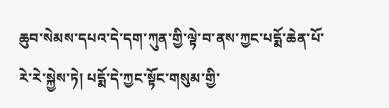ཆུབ་སེམས་དཔའ་དེ་དག་ཀུན་གྱི་ལྟེ་བ་ནས་ཀྱང་པདྨོ་ཆེན་པོ་རེ་རེ་སྐྱེས་ཏེ། པདྨོ་དེ་ཀྱང་སྟོང་གསུམ་གྱི་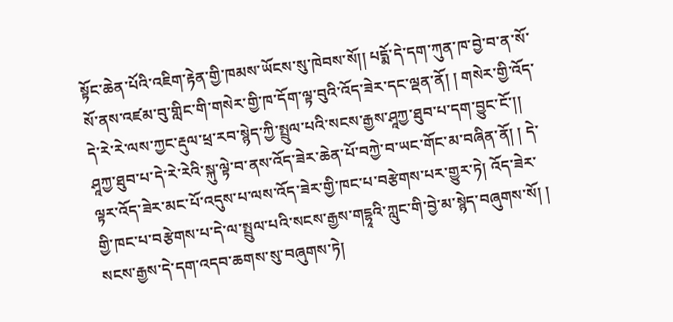སྟོང་ཆེན་པོའི་འཇིག་རྟེན་གྱི་ཁམས་ཡོངས་སུ་ཁེབས་སོ།། པདྨོ་དེ་དག་ཀུན་ཁ་བྱེ་བ་ན་སོ་སོ་ནས་འཛམ་བུ་གླིང་གི་གསེར་གྱི་ཁ་དོག་ལྟ་བུའི་འོད་ཟེར་དང་ལྡན་ནོ། ། གསེར་གྱི་འོད་དེ་རེ་རེ་ལས་ཀྱང་རྡུལ་ཕྲ་རབ་སྙེད་ཀྱི་སྤྲུལ་པའི་སངས་རྒྱས་ཤཱཀྱ་ཐུབ་པ་དག་བྱུང་ངོ་།། ཤཱཀྱ་ཐུབ་པ་དེ་རེ་རེའི་སྐུ་ལྟེ་བ་ནས་འོད་ཟེར་ཆེན་པོ་བཀྱེ་བ་ཡང་གོང་མ་བཞིན་ནོ། ། དེ་ལྟར་འོད་ཟེར་མང་པོ་འདུས་པ་ལས་འོད་ཟེར་གྱི་ཁང་པ་བརྩེགས་པར་གྱུར་ཏེ། འོད་ཟེར་གྱི་ཁང་པ་བརྩེགས་པ་དེ་ལ་སྤྲུལ་པའི་སངས་རྒྱས་གདྷཱའི་ཀླུང་གི་བྱེ་མ་སྙེད་བཞུགས་སོ། ། སངས་རྒྱས་དེ་དག་འདབ་ཆགས་སུ་བཞུགས་ཏེ།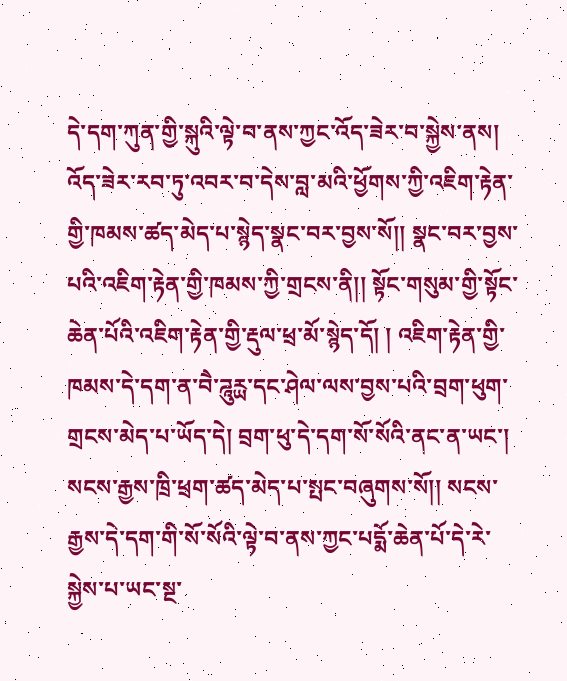དེ་དག་ཀུན་གྱི་སྐུའི་ལྟེ་བ་ནས་ཀྱང་འོད་ཟེར་བ་སྐྱེས་ནས། འོད་ཟེར་རབ་ཏུ་འབར་བ་དེས་བླ་མའི་ཕྱོགས་ཀྱི་འཇིག་རྟེན་གྱི་ཁམས་ཚད་མེད་པ་སྙེད་སྣང་བར་བྱས་སོ།། སྣང་བར་བྱས་པའི་འཇིག་རྟེན་གྱི་ཁམས་ཀྱི་གྲངས་ནི།། སྟོང་གསུམ་གྱི་སྟོང་ཆེན་པོའི་འཇིག་རྟེན་གྱི་རྡུལ་ཕྲ་མོ་སྙེད་དོ། ། འཇིག་རྟེན་གྱི་ཁམས་དེ་དག་ན་བཻ་ཌཱུཪྻ་དང་ཤེལ་ལས་བྱས་པའི་བྲག་ཕུག་གྲངས་མེད་པ་ཡོད་དེ། བྲག་ཕུ་དེ་དག་སོ་སོའི་ནང་ན་ཡང་། སངས་རྒྱས་ཁྲི་ཕྲག་ཚད་མེད་པ་སྤང་བཞུགས་སོ།། སངས་རྒྱས་དེ་དག་གི་སོ་སོའི་ལྟེ་བ་ནས་ཀྱང་པདྨོ་ཆེན་པོ་དེ་རེ་སྐྱེས་པ་ཡང་སྔ་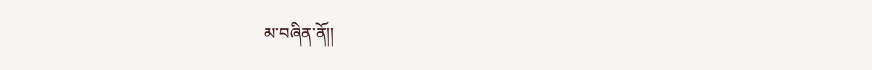མ་བཞིན་ནོ།།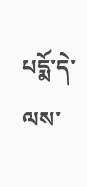པདྨོ་དེ་ལས་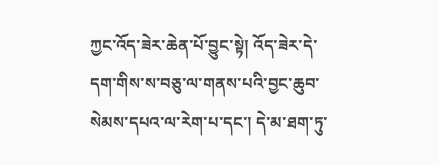ཀྱང་འོད་ཟེར་ཆེན་པོ་བྱུང་སྟེ། འོད་ཟེར་དེ་དག་གིས་ས་བཅུ་ལ་གནས་པའི་བྱང་ཆུབ་སེམས་དཔའ་ལ་རེག་པ་དང་། དེ་མ་ཐག་ཏུ་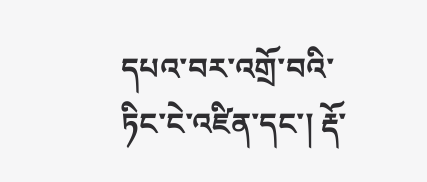དཔའ་བར་འགྲོ་བའི་ཏིང་ངེ་འཛིན་དང་། རྡོ་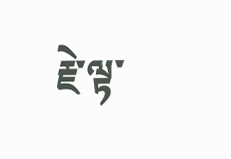རྗེ་ལྟ་